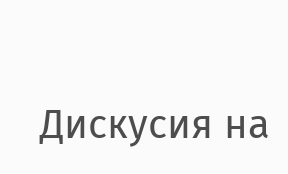Дискусия на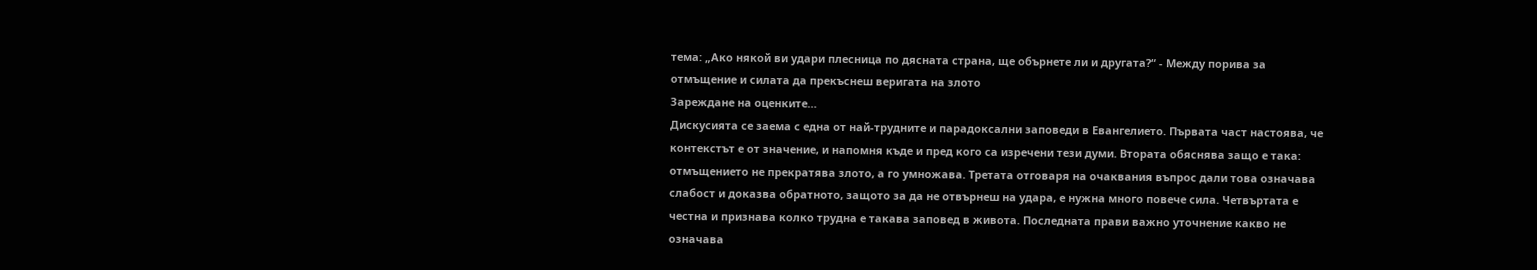тема: „Ако някой ви удари плесница по дясната страна, ще обърнете ли и другата?“ - Между порива за отмъщение и силата да прекъснеш веригата на злото
Зареждане на оценките…
Дискусията се заема с една от най-трудните и парадоксални заповеди в Евангелието. Първата част настоява, че контекстът е от значение, и напомня къде и пред кого са изречени тези думи. Втората обяснява защо е така: отмъщението не прекратява злото, а го умножава. Третата отговаря на очаквания въпрос дали това означава слабост и доказва обратното, защото за да не отвърнеш на удара, е нужна много повече сила. Четвъртата е честна и признава колко трудна е такава заповед в живота. Последната прави важно уточнение какво не означава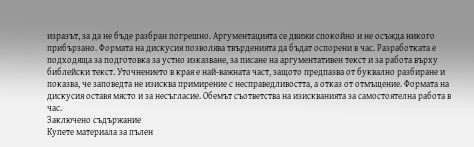изразът, за да не бъде разбран погрешно. Аргументацията се движи спокойно и не осъжда никого прибързано. Формата на дискусия позволява твърденията да бъдат оспорени в час. Разработката е подходяща за подготовка за устно изказване, за писане на аргументативен текст и за работа върху библейски текст. Уточнението в края е най-важната част, защото предпазва от буквално разбиране и показва, че заповедта не изисква примирение с несправедливостта, а отказ от отмъщение. Формата на дискусия оставя място и за несъгласие. Обемът съответства на изискванията за самостоятелна работа в час.
Заключено съдържание
Купете материала за пълен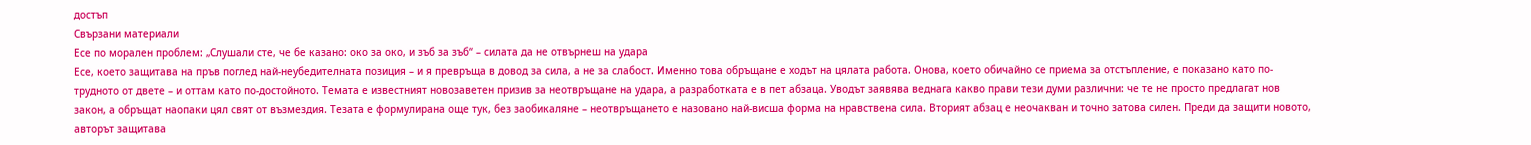достъп
Свързани материали
Есе по морален проблем: „Слушали сте, че бе казано: око за око, и зъб за зъб“ – силата да не отвърнеш на удара
Есе, което защитава на пръв поглед най-неубедителната позиция – и я превръща в довод за сила, а не за слабост. Именно това обръщане е ходът на цялата работа. Онова, което обичайно се приема за отстъпление, е показано като по-трудното от двете – и оттам като по-достойното. Темата е известният новозаветен призив за неотвръщане на удара, а разработката е в пет абзаца. Уводът заявява веднага какво прави тези думи различни: че те не просто предлагат нов закон, а обръщат наопаки цял свят от възмездия. Тезата е формулирана още тук, без заобикаляне – неотвръщането е назовано най-висша форма на нравствена сила. Вторият абзац е неочакван и точно затова силен. Преди да защити новото, авторът защитава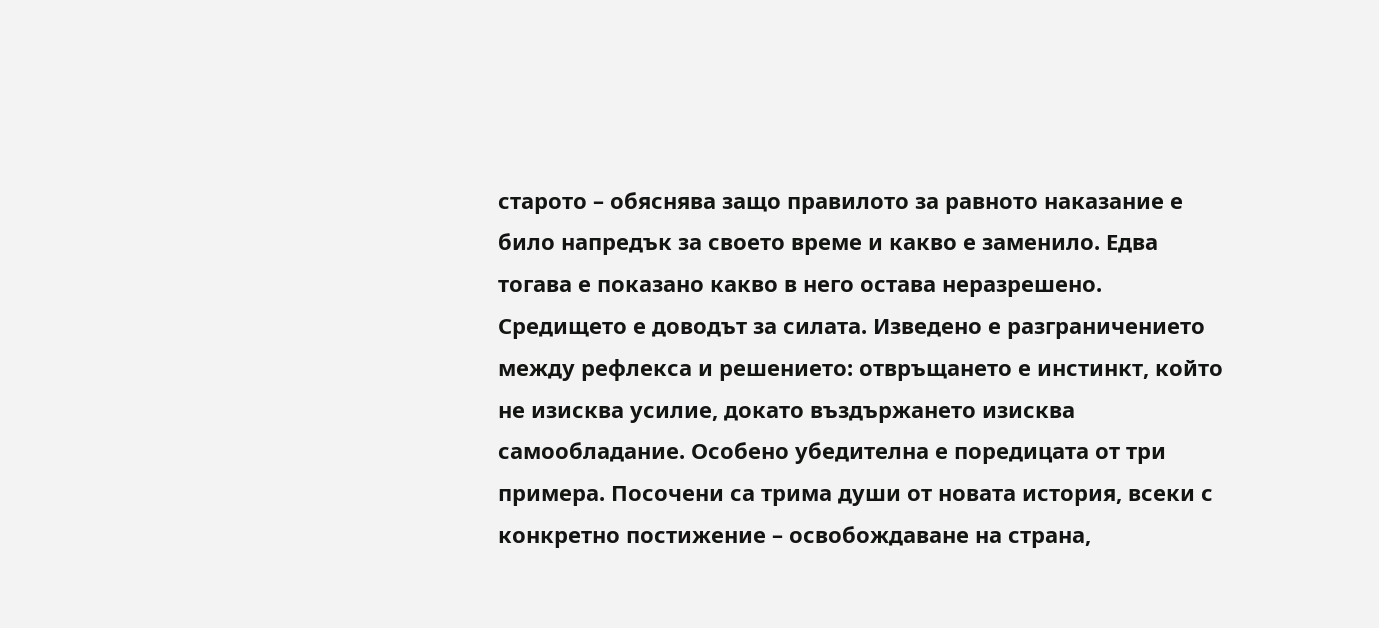старото – обяснява защо правилото за равното наказание е било напредък за своето време и какво е заменило. Едва тогава е показано какво в него остава неразрешено. Средището е доводът за силата. Изведено е разграничението между рефлекса и решението: отвръщането е инстинкт, който не изисква усилие, докато въздържането изисква самообладание. Особено убедителна е поредицата от три примера. Посочени са трима души от новата история, всеки с конкретно постижение – освобождаване на страна,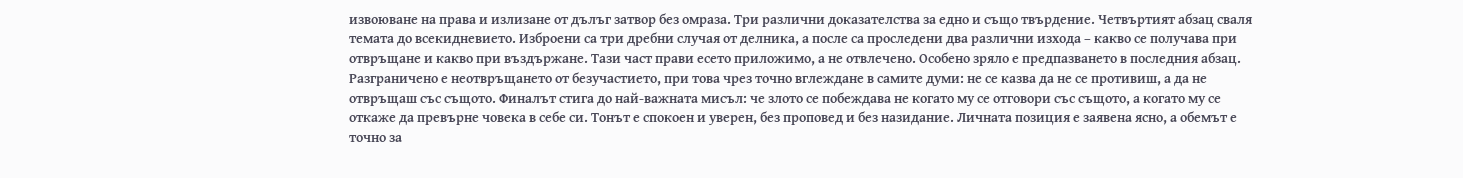извоюване на права и излизане от дълъг затвор без омраза. Три различни доказателства за едно и също твърдение. Четвъртият абзац сваля темата до всекидневието. Изброени са три дребни случая от делника, а после са проследени два различни изхода – какво се получава при отвръщане и какво при въздържане. Тази част прави есето приложимо, а не отвлечено. Особено зряло е предпазването в последния абзац. Разграничено е неотвръщането от безучастието, при това чрез точно вглеждане в самите думи: не се казва да не се противиш, а да не отвръщаш със същото. Финалът стига до най-важната мисъл: че злото се побеждава не когато му се отговори със същото, а когато му се откаже да превърне човека в себе си. Тонът е спокоен и уверен, без проповед и без назидание. Личната позиция е заявена ясно, а обемът е точно за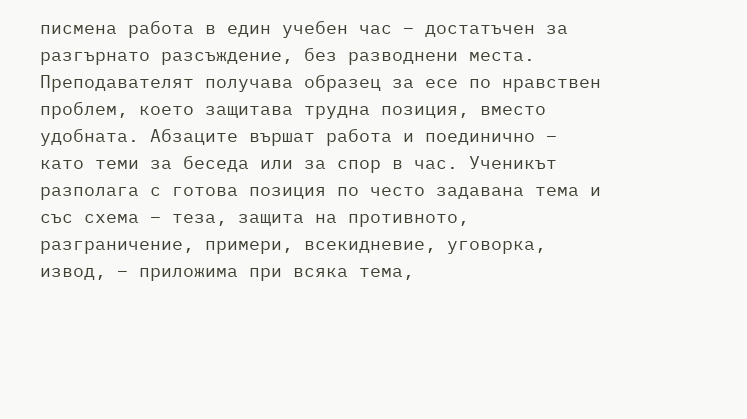писмена работа в един учебен час – достатъчен за разгърнато разсъждение, без разводнени места. Преподавателят получава образец за есе по нравствен проблем, което защитава трудна позиция, вместо удобната. Абзаците вършат работа и поединично – като теми за беседа или за спор в час. Ученикът разполага с готова позиция по често задавана тема и със схема – теза, защита на противното, разграничение, примери, всекидневие, уговорка, извод, – приложима при всяка тема,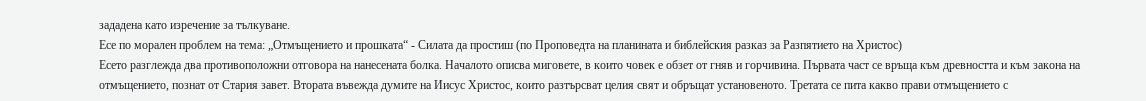зададена като изречение за тълкуване.
Есе по морален проблем на тема: „Отмъщението и прошката“ - Силата да простиш (по Проповедта на планината и библейския разказ за Разпятието на Христос)
Есето разглежда два противоположни отговора на нанесената болка. Началото описва миговете, в които човек е обзет от гняв и горчивина. Първата част се връща към древността и към закона на отмъщението, познат от Стария завет. Втората въвежда думите на Иисус Христос, които разтърсват целия свят и обръщат установеното. Третата се пита какво прави отмъщението с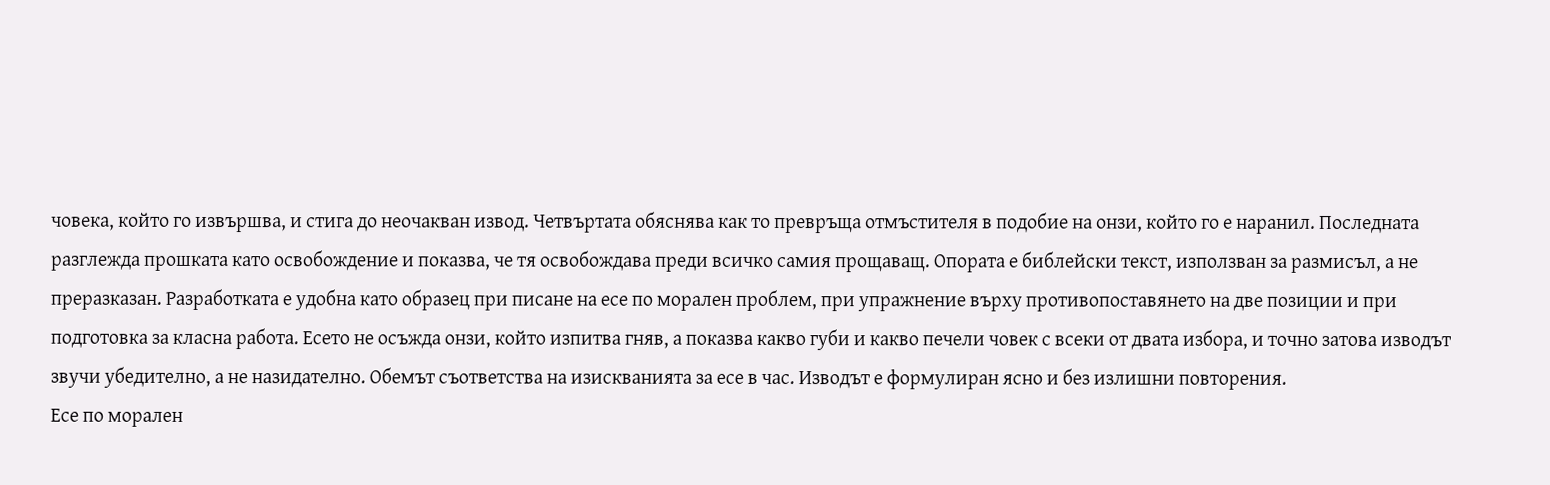човека, който го извършва, и стига до неочакван извод. Четвъртата обяснява как то превръща отмъстителя в подобие на онзи, който го е наранил. Последната разглежда прошката като освобождение и показва, че тя освобождава преди всичко самия прощаващ. Опората е библейски текст, използван за размисъл, а не преразказан. Разработката е удобна като образец при писане на есе по морален проблем, при упражнение върху противопоставянето на две позиции и при подготовка за класна работа. Есето не осъжда онзи, който изпитва гняв, а показва какво губи и какво печели човек с всеки от двата избора, и точно затова изводът звучи убедително, а не назидателно. Обемът съответства на изискванията за есе в час. Изводът е формулиран ясно и без излишни повторения.
Есе по морален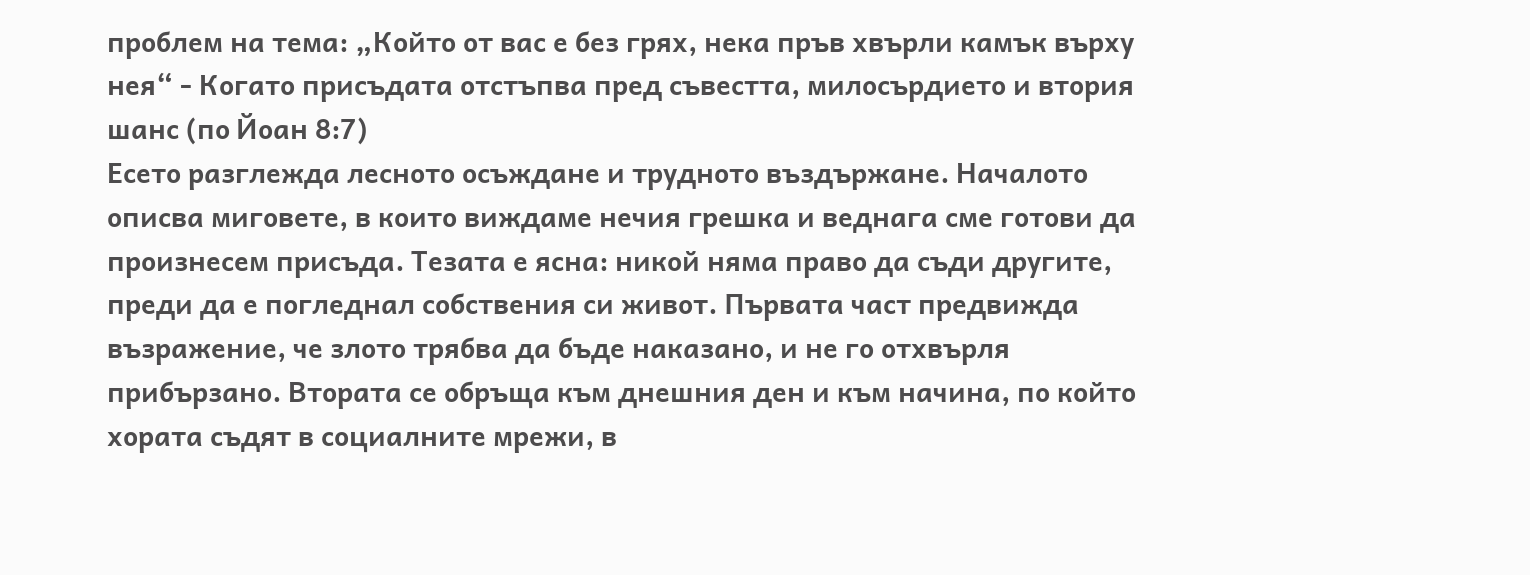проблем на тема: „Който от вас е без грях, нека пръв хвърли камък върху нея“ - Когато присъдата отстъпва пред съвестта, милосърдието и втория шанс (по Йоан 8:7)
Есето разглежда лесното осъждане и трудното въздържане. Началото описва миговете, в които виждаме нечия грешка и веднага сме готови да произнесем присъда. Тезата е ясна: никой няма право да съди другите, преди да е погледнал собствения си живот. Първата част предвижда възражение, че злото трябва да бъде наказано, и не го отхвърля прибързано. Втората се обръща към днешния ден и към начина, по който хората съдят в социалните мрежи, в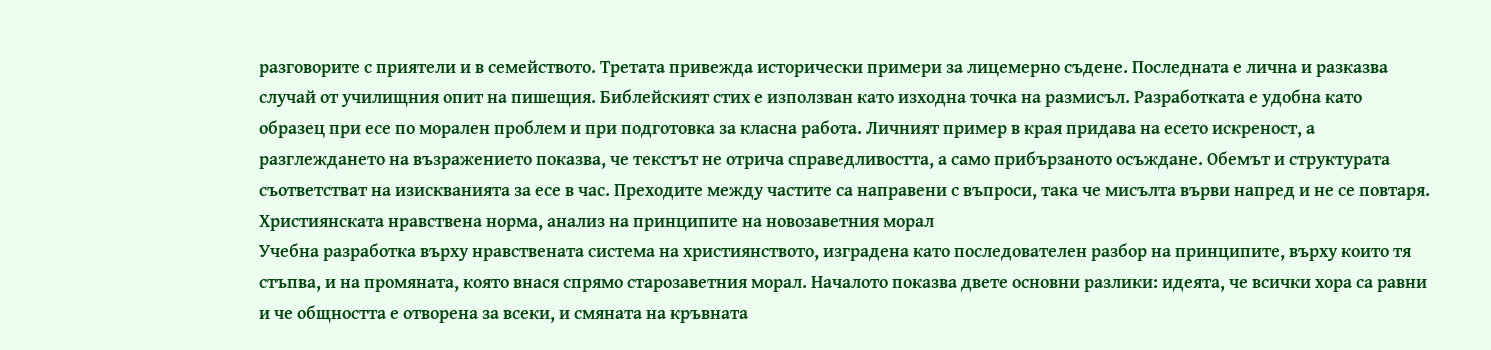разговорите с приятели и в семейството. Третата привежда исторически примери за лицемерно съдене. Последната е лична и разказва случай от училищния опит на пишещия. Библейският стих е използван като изходна точка на размисъл. Разработката е удобна като образец при есе по морален проблем и при подготовка за класна работа. Личният пример в края придава на есето искреност, а разглеждането на възражението показва, че текстът не отрича справедливостта, а само прибързаното осъждане. Обемът и структурата съответстват на изискванията за есе в час. Преходите между частите са направени с въпроси, така че мисълта върви напред и не се повтаря.
Християнската нравствена норма, анализ на принципите на новозаветния морал
Учебна разработка върху нравствената система на християнството, изградена като последователен разбор на принципите, върху които тя стъпва, и на промяната, която внася спрямо старозаветния морал. Началото показва двете основни разлики: идеята, че всички хора са равни и че общността е отворена за всеки, и смяната на кръвната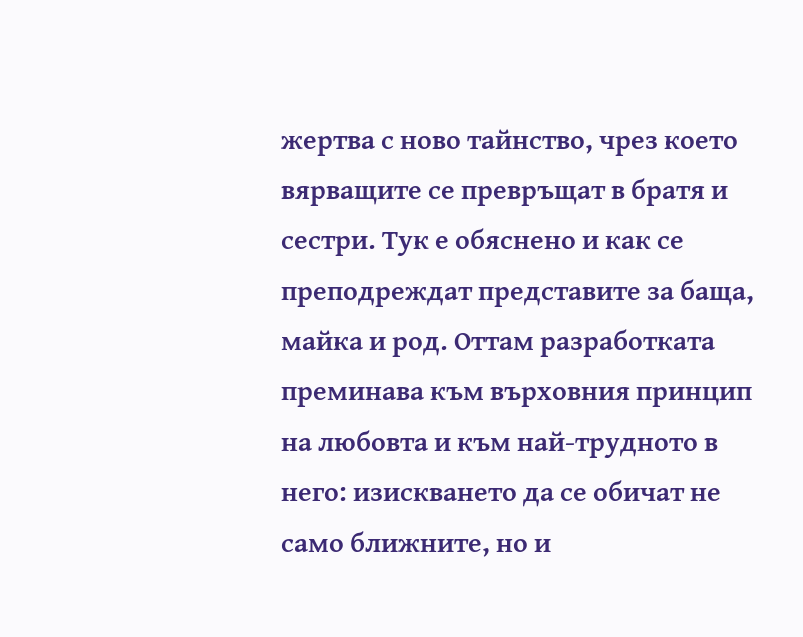жертва с ново тайнство, чрез което вярващите се превръщат в братя и сестри. Тук е обяснено и как се преподреждат представите за баща, майка и род. Оттам разработката преминава към върховния принцип на любовта и към най-трудното в него: изискването да се обичат не само ближните, но и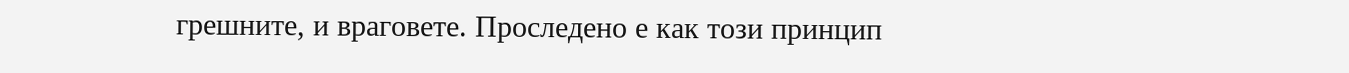грешните, и враговете. Проследено е как този принцип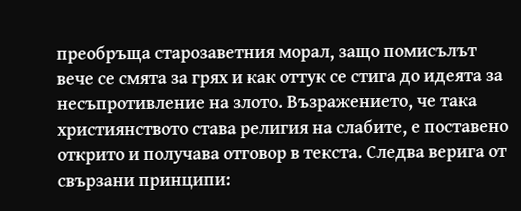преобръща старозаветния морал, защо помисълът вече се смята за грях и как оттук се стига до идеята за несъпротивление на злото. Възражението, че така християнството става религия на слабите, е поставено открито и получава отговор в текста. Следва верига от свързани принципи: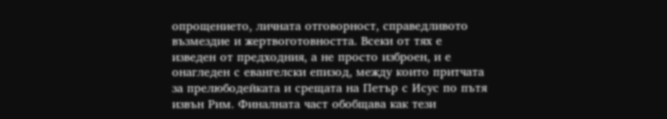опрощението, личната отговорност, справедливото възмездие и жертвоготовността. Всеки от тях е изведен от предходния, а не просто изброен, и е онагледен с евангелски епизод, между които притчата за прелюбодейката и срещата на Петър с Исус по пътя извън Рим. Финалната част обобщава как тези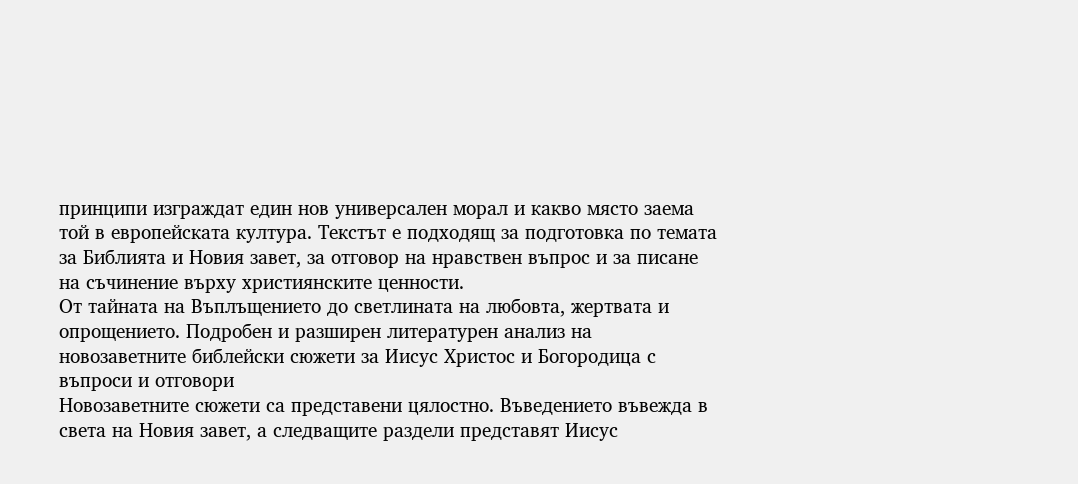принципи изграждат един нов универсален морал и какво място заема той в европейската култура. Текстът е подходящ за подготовка по темата за Библията и Новия завет, за отговор на нравствен въпрос и за писане на съчинение върху християнските ценности.
От тайната на Въплъщението до светлината на любовта, жертвата и опрощението. Подробен и разширен литературен анализ на новозаветните библейски сюжети за Иисус Христос и Богородица с въпроси и отговори
Новозаветните сюжети са представени цялостно. Въведението въвежда в света на Новия завет, а следващите раздели представят Иисус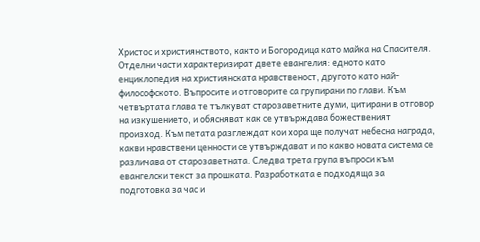Христос и християнството, както и Богородица като майка на Спасителя. Отделни части характеризират двете евангелия: едното като енциклопедия на християнската нравственост, другото като най-философското. Въпросите и отговорите са групирани по глави. Към четвъртата глава те тълкуват старозаветните думи, цитирани в отговор на изкушението, и обясняват как се утвърждава божественият произход. Към петата разглеждат кои хора ще получат небесна награда, какви нравствени ценности се утвърждават и по какво новата система се различава от старозаветната. Следва трета група въпроси към евангелски текст за прошката. Разработката е подходяща за подготовка за час и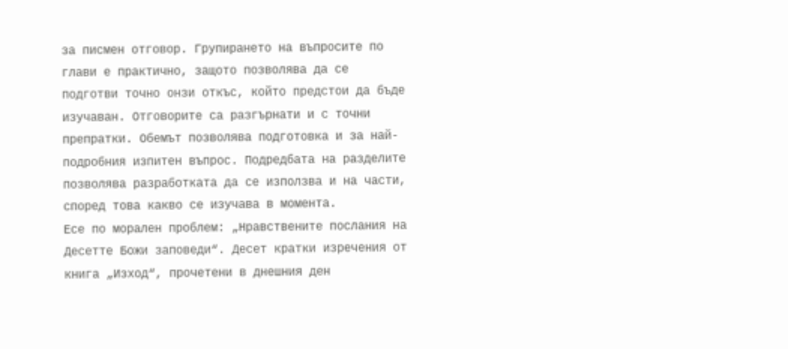за писмен отговор. Групирането на въпросите по глави е практично, защото позволява да се подготви точно онзи откъс, който предстои да бъде изучаван. Отговорите са разгърнати и с точни препратки. Обемът позволява подготовка и за най-подробния изпитен въпрос. Подредбата на разделите позволява разработката да се използва и на части, според това какво се изучава в момента.
Есе по морален проблем: „Нравствените послания на Десетте Божи заповеди“. Десет кратки изречения от книга „Изход“, прочетени в днешния ден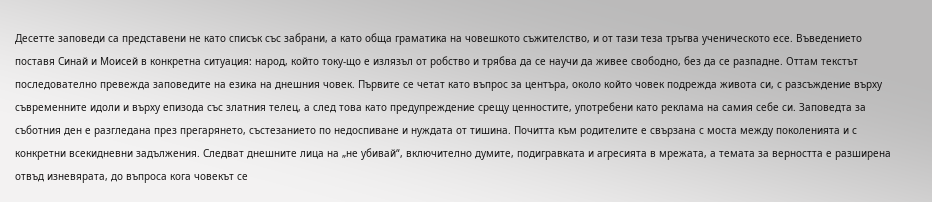Десетте заповеди са представени не като списък със забрани, а като обща граматика на човешкото съжителство, и от тази теза тръгва ученическото есе. Въведението поставя Синай и Моисей в конкретна ситуация: народ, който току-що е излязъл от робство и трябва да се научи да живее свободно, без да се разпадне. Оттам текстът последователно превежда заповедите на езика на днешния човек. Първите се четат като въпрос за центъра, около който човек подрежда живота си, с разсъждение върху съвременните идоли и върху епизода със златния телец, а след това като предупреждение срещу ценностите, употребени като реклама на самия себе си. Заповедта за съботния ден е разгледана през прегарянето, състезанието по недоспиване и нуждата от тишина. Почитта към родителите е свързана с моста между поколенията и с конкретни всекидневни задължения. Следват днешните лица на „не убивай“, включително думите, подигравката и агресията в мрежата, а темата за верността е разширена отвъд изневярата, до въпроса кога човекът се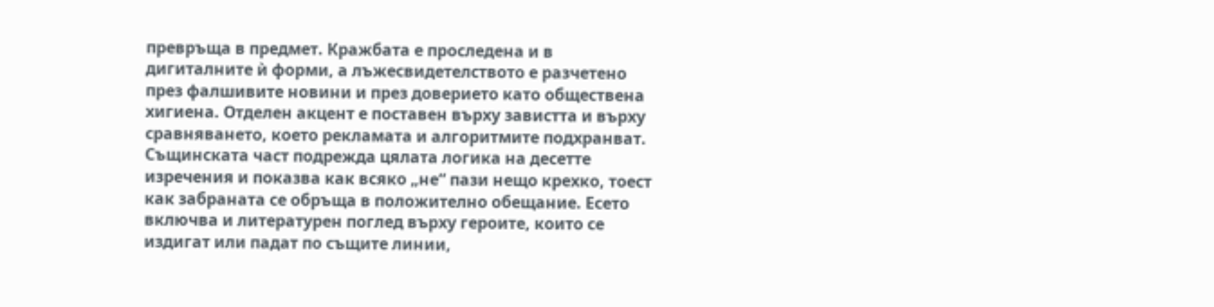превръща в предмет. Кражбата е проследена и в дигиталните ѝ форми, а лъжесвидетелството е разчетено през фалшивите новини и през доверието като обществена хигиена. Отделен акцент е поставен върху завистта и върху сравняването, което рекламата и алгоритмите подхранват. Същинската част подрежда цялата логика на десетте изречения и показва как всяко „не“ пази нещо крехко, тоест как забраната се обръща в положително обещание. Есето включва и литературен поглед върху героите, които се издигат или падат по същите линии,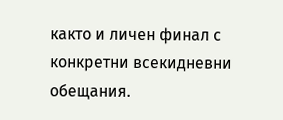както и личен финал с конкретни всекидневни обещания.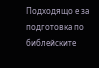Подходящо е за подготовка по библейските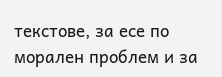текстове, за есе по морален проблем и за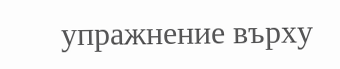упражнение върху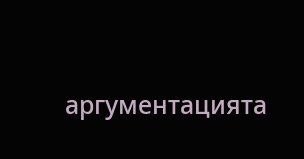аргументацията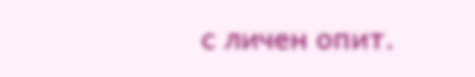с личен опит.